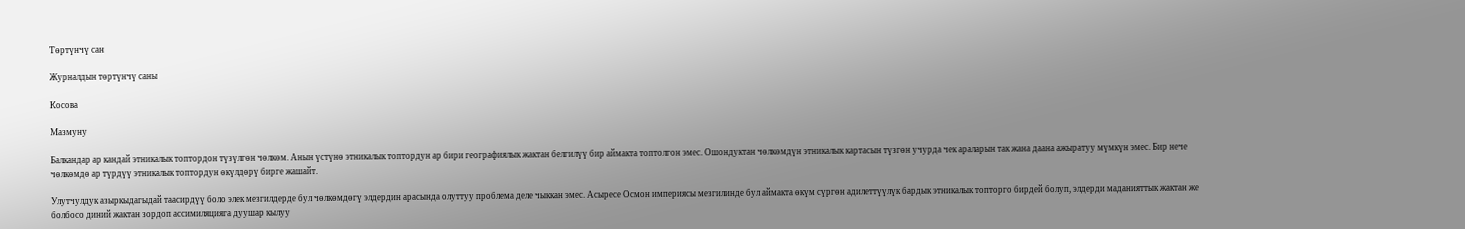Төртүнчү сан

Журналдын төртүнчү саны

Косова

Мазмуну

Балкандар ар кандай этникалык топтордон түзүлгөн чөлкөм. Анын үстүнө этникалык топтордун ар бири географиялык жактан белгилүү бир аймакта топтолгон эмес. Ошондуктан чөлкөмдүн этникалык картасын түзгөн учурда чек араларын так жана даана ажыратуу мүмкүн эмес. Бир нече чөлкөмдө ар түрдүү этникалык топтордун өкүлдөрү бирге жашайт.

Улутчулдук азыркыдагыдай таасирдүү боло элек мезгилдерде бул чөлкөмдөгү элдердин арасында олуттуу проблема деле чыккан эмес. Асыресе Осмон империясы мезгилинде бул аймакта өкүм сүргөн адилеттүүлүк бардык этникалык топторго бирдей болуп, элдерди маданияттык жактан же болбосо диний жактан зордоп ассимиляцияга дуушар кылуу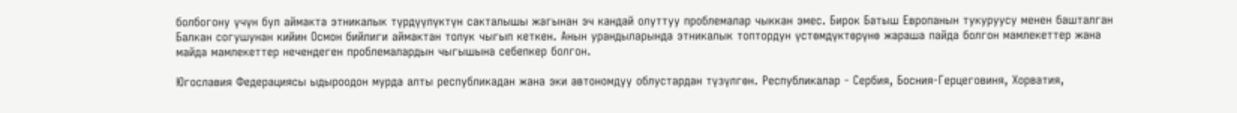болбогону үчүн бул аймакта этникалык түрдүүлүктүн сакталышы жагынан эч кандай олуттуу проблемалар чыккан эмес. Бирок Батыш Европанын тукуруусу менен башталган Балкан согушунан кийин Осмон бийлиги аймактан толук чыгып кеткен. Анын урандыларында этникалык топтордун үстөмдүктөрүнө жараша пайда болгон мамлекеттер жана майда мамлекеттер нечендеген проблемалардын чыгышына себепкер болгон.

Югославия Федерациясы ыдыроодон мурда алты республикадан жана эки автономдуу облустардан түзүлгөн. Республикалар - Сербия, Босния-Герцеговиня, Хорватия,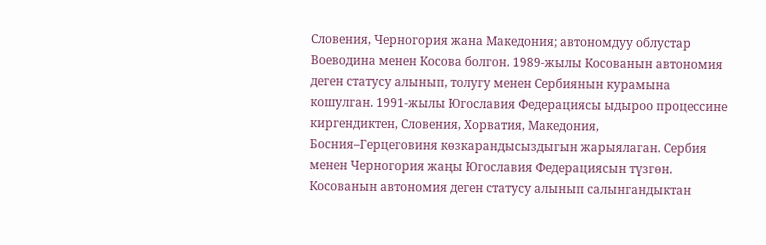Словения, Черногория жана Македония; автономдуу облустар Воеводина менен Косова болгон. 1989-жылы Косованын автономия деген статусу алынып, толугу менен Сербиянын курамына кошулган. 1991-жылы Югославия Федерациясы ыдыроо процессине киргендиктен, Словения, Хорватия, Македония, Босния–Герцеговиня көзкарандысыздыгын жарыялаган. Сербия менен Черногория жаңы Югославия Федерациясын түзгөн. Косованын автономия деген статусу алынып салынгандыктан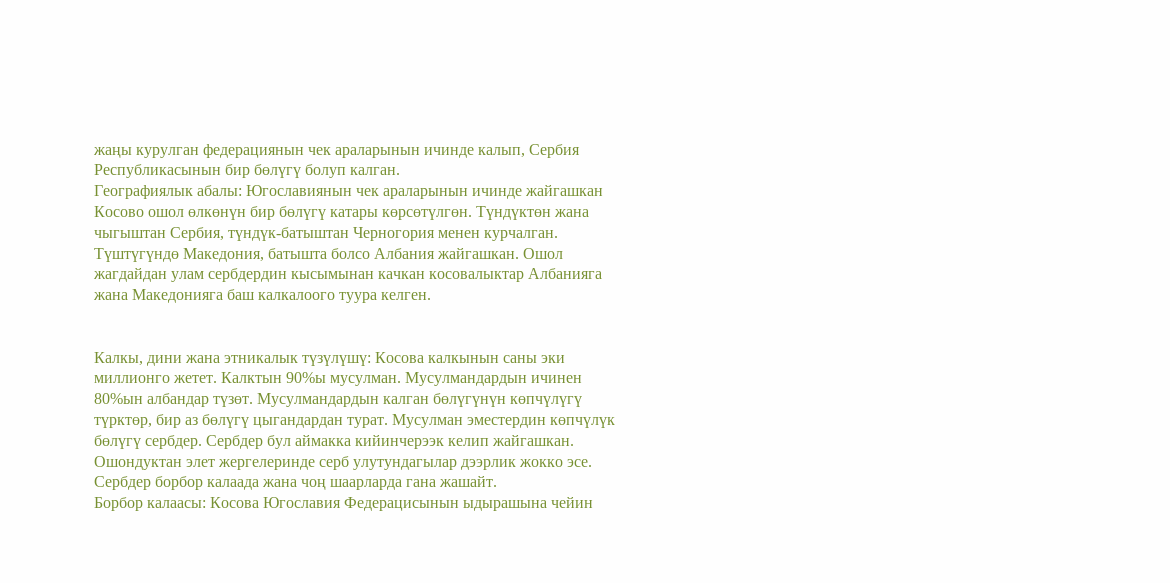жаңы курулган федерациянын чек араларынын ичинде калып, Сербия Республикасынын бир бөлүгү болуп калган.
Географиялык абалы: Югославиянын чек араларынын ичинде жайгашкан Косово ошол өлкөнүн бир бөлүгү катары көрсөтүлгөн. Түндүктөн жана чыгыштан Сербия, түндүк-батыштан Черногория менен курчалган. Түштүгүндө Македония, батышта болсо Албания жайгашкан. Ошол жагдайдан улам сербдердин кысымынан качкан косовалыктар Албанияга жана Македонияга баш калкалоого туура келген.


Калкы, дини жана этникалык түзүлүшү: Косова калкынын саны эки миллионго жетет. Калктын 90%ы мусулман. Мусулмандардын ичинен 80%ын албандар түзөт. Мусулмандардын калган бөлүгүнүн көпчүлүгү түрктөр, бир аз бөлүгү цыгандардан турат. Мусулман эместердин көпчүлүк бөлүгү сербдер. Сербдер бул аймакка кийинчерээк келип жайгашкан. Ошондуктан элет жергелеринде серб улутундагылар дээрлик жокко эсе. Сербдер борбор калаада жана чоң шаарларда гана жашайт.
Борбор калаасы: Косова Югославия Федерацисынын ыдырашына чейин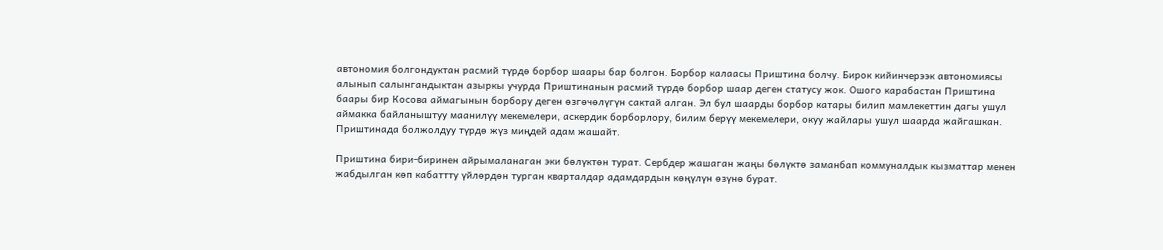автономия болгондуктан расмий түрдө борбор шаары бар болгон. Борбор калаасы Приштина болчу. Бирок кийинчерээк автономиясы алынып салынгандыктан азыркы учурда Приштинанын расмий түрдө борбор шаар деген статусу жок. Ошого карабастан Приштина баары бир Косова аймагынын борбору деген өзгөчөлүгүн сактай алган. Эл бул шаарды борбор катары билип мамлекеттин дагы ушул аймакка байланыштуу маанилүү мекемелери, аскердик борборлору, билим берүү мекемелери, окуу жайлары ушул шаарда жайгашкан. Приштинада болжолдуу түрдө жүз миңдей адам жашайт.

Приштина бири-биринен айрымаланаган эки бөлүктөн турат. Сербдер жашаган жаңы бөлүктө заманбап коммуналдык кызматтар менен жабдылган көп кабаттту үйлөрдөн турган кварталдар адамдардын көңүлүн өзүнө бурат.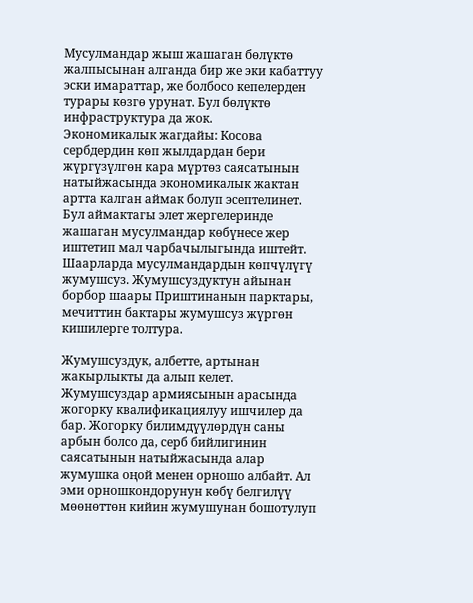Мусулмандар жыш жашаган бөлүктө жалпысынан алганда бир же эки кабаттуу эски имараттар, же болбосо кепелерден турары көзгө урунат. Бул бөлүктө инфраструктура да жок.
Экономикалык жагдайы: Косова сербдердин көп жылдардан бери жүргүзүлгөн кара мүртөз саясатынын натыйжасында экономикалык жактан артта калган аймак болуп эсептелинет. Бул аймактагы элет жергелеринде жашаган мусулмандар көбүнесе жер иштетип мал чарбачылыгында иштейт. Шаарларда мусулмандардын көпчүлүгү жумушсуз. Жумушсуздуктун айынан борбор шаары Приштинанын парктары, мечиттин бактары жумушсуз жүргөн кишилерге толтура.

Жумушсуздук, албетте, артынан жакырлыкты да алып келет. Жумушсуздар армиясынын арасында жогорку квалификациялуу ишчилер да бар. Жогорку билимдүүлөрдүн саны арбын болсо да, серб бийлигинин саясатынын натыйжасында алар жумушка оңой менен орношо албайт. Ал эми орношкондорунун көбү белгилүү мөөнөттөн кийин жумушунан бошотулуп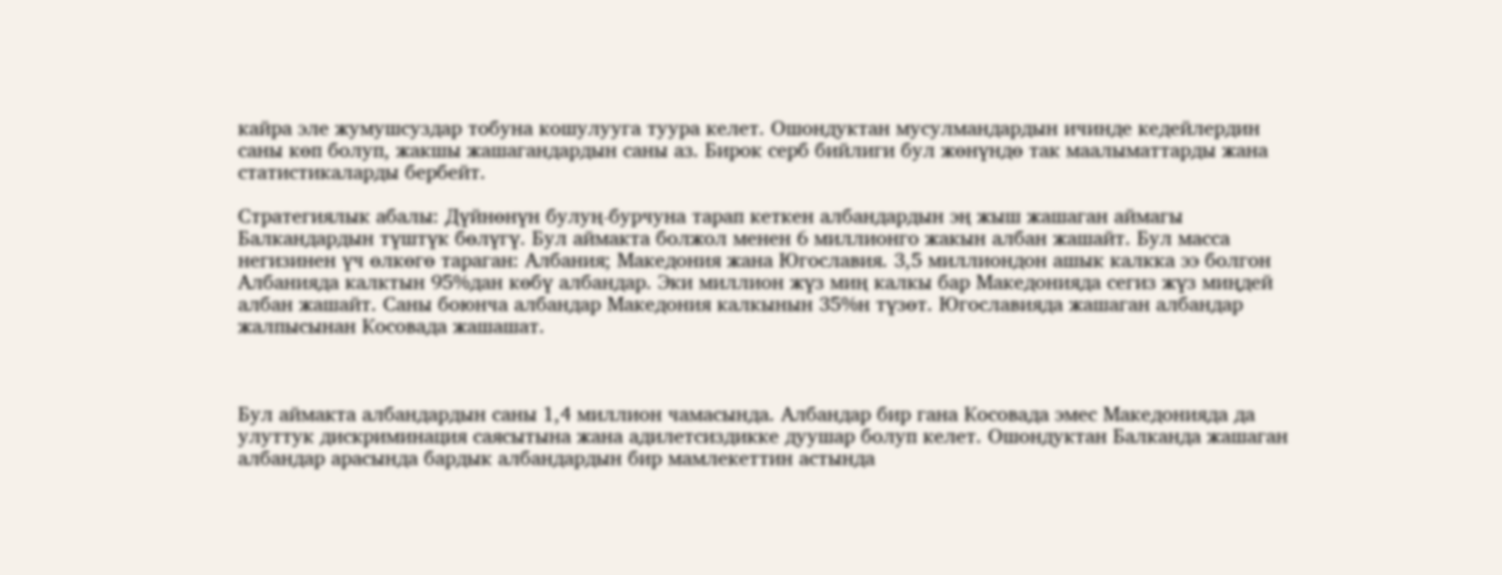кайра эле жумушсуздар тобуна кошулууга туура келет. Ошондуктан мусулмандардын ичинде кедейлердин саны көп болуп, жакшы жашагандардын саны аз. Бирок серб бийлиги бул жөнүндө так маалыматтарды жана статистикаларды бербейт.

Стратегиялык абалы: Дүйнөнүн булуң-бурчуна тарап кеткен албандардын эң жыш жашаган аймагы Балкандардын түштүк бөлүгү. Бул аймакта болжол менен 6 миллионго жакын албан жашайт. Бул масса негизинен үч өлкөгө тараган: Албания; Македония жана Югославия. 3,5 миллиондон ашык калкка ээ болгон Албанияда калктын 95%дан көбү албандар. Эки миллион жүз миң калкы бар Македонияда сегиз жүз миңдей албан жашайт. Саны боюнча албандар Македония калкынын 35%н түзөт. Югославияда жашаган албандар жалпысынан Косовада жашашат.



Бул аймакта албандардын саны 1,4 миллион чамасында. Албандар бир гана Косовада эмес Македонияда да улуттук дискриминация саясытына жана адилетсиздикке дуушар болуп келет. Ошондуктан Балканда жашаган албандар арасында бардык албандардын бир мамлекеттин астында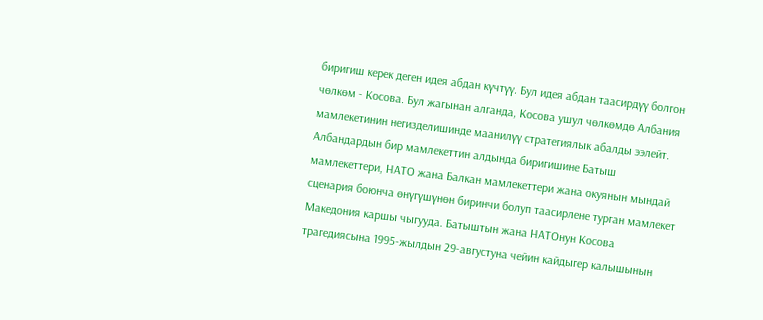биригиш керек деген идея абдан күчтүү. Бул идея абдан таасирдүү болгон чөлкөм - Косова. Бул жагынан алганда, Косова ушул чөлкөмдө Албания мамлекетинин негизделишинде маанилүү стратегиялык абалды ээлейт. Албандардын бир мамлекеттин алдында биригишине Батыш мамлекеттери, НАТО жана Балкан мамлекеттери жана окуянын мындай сценария боюнча өнүгүшүнөн биринчи болуп таасирлене турган мамлекет Македония каршы чыгууда. Батыштын жана НАТОнун Косова трагедиясына 1995-жылдын 29-августуна чейин кайдыгер калышынын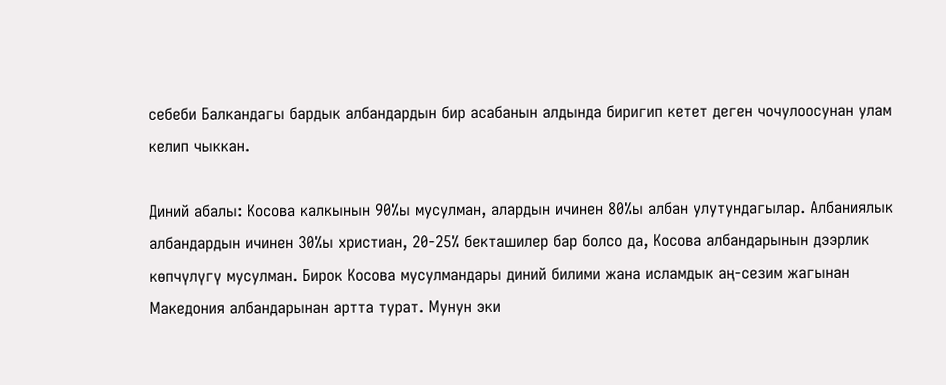себеби Балкандагы бардык албандардын бир асабанын алдында биригип кетет деген чочулоосунан улам келип чыккан.

Диний абалы: Косова калкынын 90%ы мусулман, алардын ичинен 80%ы албан улутундагылар. Албаниялык албандардын ичинен 30%ы христиан, 20-25% бекташилер бар болсо да, Косова албандарынын дээрлик көпчүлүгү мусулман. Бирок Косова мусулмандары диний билими жана исламдык аң-сезим жагынан Македония албандарынан артта турат. Мунун эки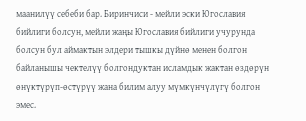маанилүү себеби бар. Биринчиси - мейли эски Югославия бийлиги болсун, мейли жаңы Югославия бийлиги учурунда болсун бул аймактын элдери тышкы дүйнө менен болгон байланышы чектелүү болгондуктан исламдык жактан өздөрүн өнүктүрүп-өстүрүү жана билим алуу мүмкүнчүлүгү болгон эмес.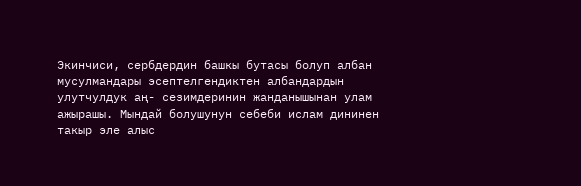Экинчиси, сербдердин башкы бутасы болуп албан мусулмандары эсептелгендиктен албандардын улутчулдук аң- сезимдеринин жанданышынан улам ажырашы. Мындай болушунун себеби ислам дининен такыр эле алыс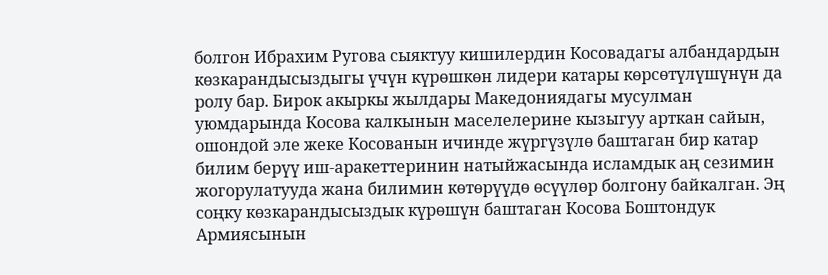болгон Ибрахим Ругова сыяктуу кишилердин Косовадагы албандардын көзкарандысыздыгы үчүн күрөшкөн лидери катары көрсөтүлүшүнүн да ролу бар. Бирок акыркы жылдары Македониядагы мусулман уюмдарында Косова калкынын маселелерине кызыгуу арткан сайын, ошондой эле жеке Косованын ичинде жүргүзүлө баштаган бир катар билим берүү иш-аракеттеринин натыйжасында исламдык аң сезимин жогорулатууда жана билимин көтөрүүдө өсүүлөр болгону байкалган. Эң соңку көзкарандысыздык күрөшүн баштаган Косова Боштондук Армиясынын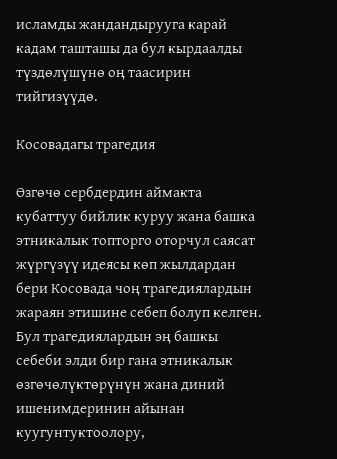исламды жандандырууга карай кадам ташташы да бул кырдаалды түздөлүшүнө оң таасирин тийгизүүдө.

Косовадагы трагедия

Өзгөчө сербдердин аймакта кубаттуу бийлик куруу жана башка этникалык топторго оторчул саясат жүргүзүү идеясы көп жылдардан бери Косовада чоң трагедиялардын жараян этишине себеп болуп келген. Бул трагедиялардын эң башкы себеби элди бир гана этникалык өзгөчөлүктөрүнүн жана диний ишенимдеринин айынан куугунтуктоолору,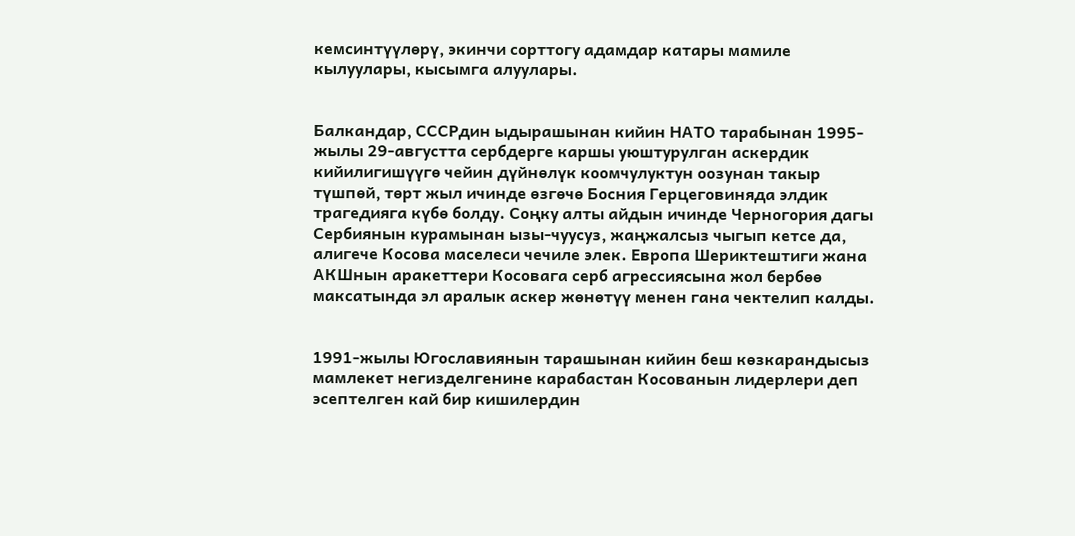кемсинтүүлөрү, экинчи сорттогу адамдар катары мамиле кылуулары, кысымга алуулары.


Балкандар, СССРдин ыдырашынан кийин НАТО тарабынан 1995-жылы 29-августта сербдерге каршы уюштурулган аскердик кийилигишүүгө чейин дүйнөлүк коомчулуктун оозунан такыр түшпөй, төрт жыл ичинде өзгөчө Босния Герцеговиняда элдик трагедияга күбө болду. Соңку алты айдын ичинде Черногория дагы Сербиянын курамынан ызы-чуусуз, жаңжалсыз чыгып кетсе да, алигече Косова маселеси чечиле элек. Европа Шериктештиги жана АКШнын аракеттери Косовага серб агрессиясына жол бербөө максатында эл аралык аскер жөнөтүү менен гана чектелип калды.


1991-жылы Югославиянын тарашынан кийин беш көзкарандысыз мамлекет негизделгенине карабастан Косованын лидерлери деп эсептелген кай бир кишилердин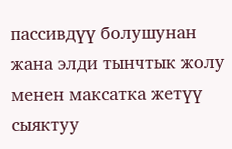пассивдүү болушунан жана элди тынчтык жолу менен максатка жетүү сыяктуу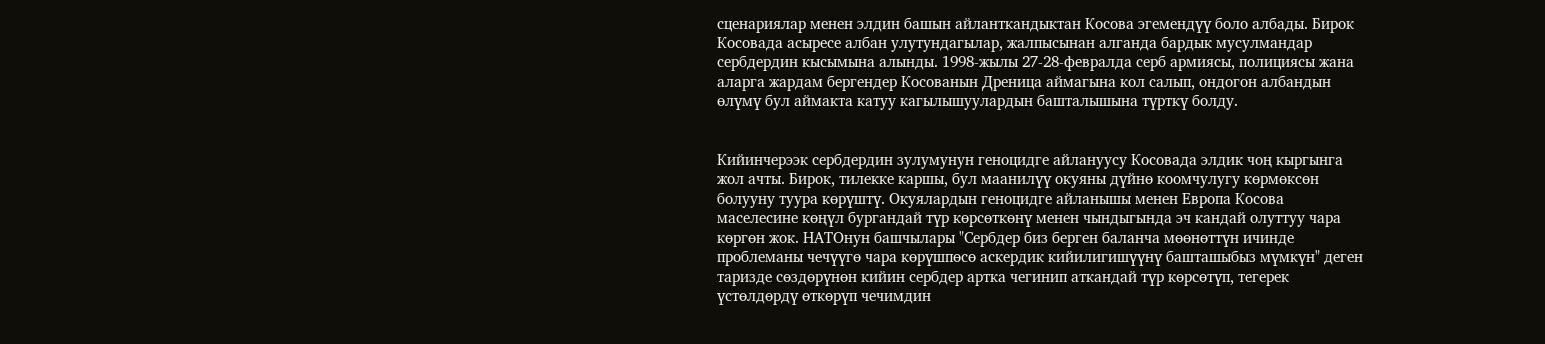сценариялар менен элдин башын айланткандыктан Косова эгемендүү боло албады. Бирок Косовада асыресе албан улутундагылар, жалпысынан алганда бардык мусулмандар сербдердин кысымына алынды. 1998-жылы 27-28-февралда серб армиясы, полициясы жана аларга жардам бергендер Косованын Дреница аймагына кол салып, ондогон албандын өлүмү бул аймакта катуу кагылышуулардын башталышына түрткү болду.


Кийинчерээк сербдердин зулумунун геноцидге айлануусу Косовада элдик чоң кыргынга жол ачты. Бирок, тилекке каршы, бул маанилүү окуяны дүйнө коомчулугу көрмөксөн болууну туура көрүштү. Окуялардын геноцидге айланышы менен Европа Косова маселесине көңүл бургандай түр көрсөткөнү менен чындыгында эч кандай олуттуу чара көргөн жок. НАТОнун башчылары "Сербдер биз берген баланча мөөнөттүн ичинде проблеманы чечүүгө чара көрүшпөсө аскердик кийилигишүүнү башташыбыз мүмкүн" деген таризде сөздөрүнөн кийин сербдер артка чегинип аткандай түр көрсөтүп, тегерек үстөлдөрдү өткөрүп чечимдин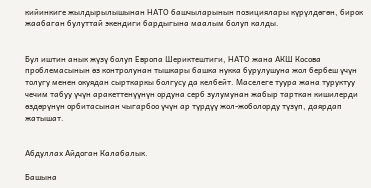кийинкиге жылдырылышынан НАТО башчыларынын позициялары күрүлдөгөн, бирок жаабаган булуттай экендиги бардыгына маалым болуп калды.


Бул иштин анык жүзү болуп Европа Шериктештиги, НАТО жана АКШ Косова проблемасынын өз контролунан тышкары башка нукка бурулушуна жол бербеш үчүн толугу менен окуядан сырткаркы болгусу да келбейт. Маселеге туура жана туруктуу чечим табуу үчүн аракеттенүүнүн ордуна серб зулумунан жабыр тарткан кишилерди өздөрүнүн орбитасынан чыгарбоо үчүн ар түрдүү жол-жоболорду түзүп, даярдап жатышат.


Абдуллах Айдоган Калабалык.

Башына